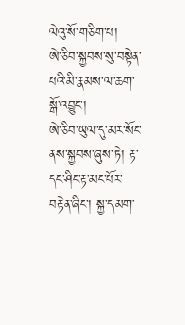ལེའུ་སོ་གཅིག་པ།
ཨེ་ཅིབ་སྐྱབས་སུ་བསྟེན་པའི་མི་རྣམས་ལ་ཆག་སྒོ་འབྱུང་།
ཨེ་ཅིབ་ཡུལ་དུ་མར་སོང་ནས་སྐྱབས་ཞུས་ཏེ། རྟ་དང་ཤིང་རྟ་མང་པོར་བརྟེན་ཞིང་། སྐྱ་དམག་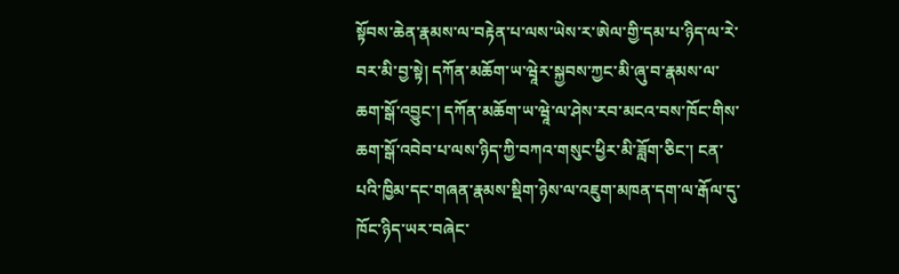སྟོབས་ཆེན་རྣམས་ལ་བརྟེན་པ་ལས་ཡེས་ར་ཨེལ་གྱི་དམ་པ་ཉིད་ལ་རེ་བར་མི་བྱ་སྟེ། དཀོན་མཆོག་ཡ་ཝཱེར་སྐྱབས་ཀྱང་མི་ཞུ་བ་རྣམས་ལ་ཆག་སྒོ་འབྱུང་། དཀོན་མཆོག་ཡ་ཝཱེ་ལ་ཤེས་རབ་མངའ་བས་ཁོང་གིས་ཆག་སྒོ་འབེབ་པ་ལས་ཉིད་ཀྱི་བཀའ་གསུང་ཕྱིར་མི་ཟློག་ཅིང་། ངན་པའི་ཁྱིམ་དང་གཞན་རྣམས་སྡིག་ཉེས་ལ་འཇུག་མཁན་དག་ལ་རྒོལ་དུ་ཁོང་ཉིད་ཡར་བཞེང་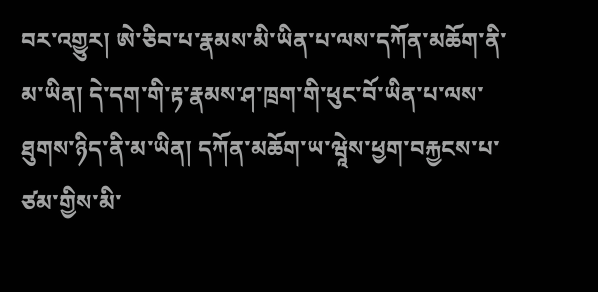བར་འགྱུར། ཨེ་ཅིབ་པ་རྣམས་མི་ཡིན་པ་ལས་དཀོན་མཆོག་ནི་མ་ཡིན། དེ་དག་གི་རྟ་རྣམས་ཤ་ཁྲག་གི་ཕུང་བོ་ཡིན་པ་ལས་ཐུགས་ཉིད་ནི་མ་ཡིན། དཀོན་མཆོག་ཡ་ཝཱེས་ཕྱག་བརྐྱངས་པ་ཙམ་གྱིས་མི་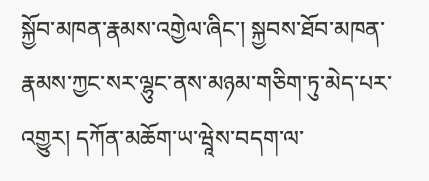སྐྱོབ་མཁན་རྣམས་འགྱེལ་ཞིང་། སྐྱབས་ཐོབ་མཁན་རྣམས་ཀྱང་སར་ལྷུང་ནས་མཉམ་གཅིག་ཏུ་མེད་པར་འགྱུར། དཀོན་མཆོག་ཡ་ཝཱེས་བདག་ལ་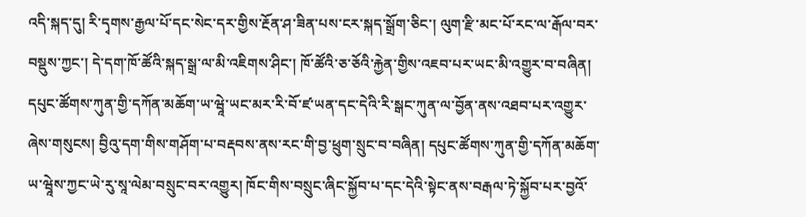འདི་སྐད་དུ། རི་དྭགས་རྒྱལ་པོ་དང་སེང་དར་གྱིས་རྔོན་ཤ་ཟིན་པས་ངར་སྐད་སྒྲོག་ཅིང་། ལུག་རྫི་མང་པོ་རང་ལ་རྒོལ་བར་བསྡུས་ཀྱང་། དེ་དག་ཁོ་ཚོའི་སྐད་སྒྲ་ལ་མི་འཇིགས་ཤིང་། ཁོ་ཚོའི་ཅ་ཅོའི་རྐྱེན་གྱིས་འཇབ་པར་ཡང་མི་འགྱུར་བ་བཞིན། དཔུང་ཚོགས་ཀུན་གྱི་དཀོན་མཆོག་ཡ་ཝཱེ་ཡང་མར་རི་བོ་ཛ་ཡན་དང་དེའི་རི་སྒང་ཀུན་ལ་བྱོན་ནས་འཐབ་པར་འགྱུར་ཞེས་གསུངས། བྱིའུ་དག་གིས་གཤོག་པ་བརྡབས་ནས་རང་གི་བྱ་ཕྲུག་སྲུང་བ་བཞིན། དཔུང་ཚོགས་ཀུན་གྱི་དཀོན་མཆོག་ཡ་ཝཱེས་ཀྱང་ཡེ་རུ་སཱ་ལེམ་བསྲུང་བར་འགྱུར། ཁོང་གིས་བསྲུང་ཞིང་སྐྱོབ་པ་དང་དེའི་སྟེང་ནས་བརྒལ་ཏེ་སྐྱོབ་པར་བྱའོ་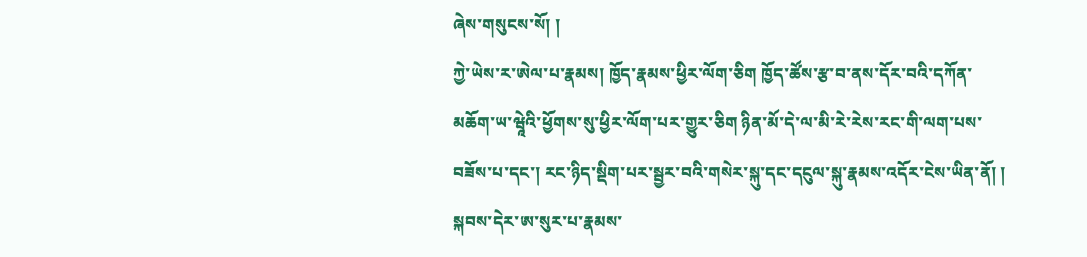ཞེས་གསུངས་སོ། །
ཀྱེ་ཡེས་ར་ཨེལ་པ་རྣམས། ཁྱོད་རྣམས་ཕྱིར་ལོག་ཅིག ཁྱོད་ཚོས་རྩ་བ་ནས་དོར་བའི་དཀོན་མཆོག་ཡ་ཝཱེའི་ཕྱོགས་སུ་ཕྱིར་ལོག་པར་གྱུར་ཅིག ཉིན་མོ་དེ་ལ་མི་རེ་རེས་རང་གི་ལག་པས་བཟོས་པ་དང་། རང་ཉིད་སྡིག་པར་སྦྱར་བའི་གསེར་སྐུ་དང་དངུལ་སྐུ་རྣམས་འདོར་ངེས་ཡིན་ནོ། །
སྐབས་དེར་ཨ་སུར་པ་རྣམས་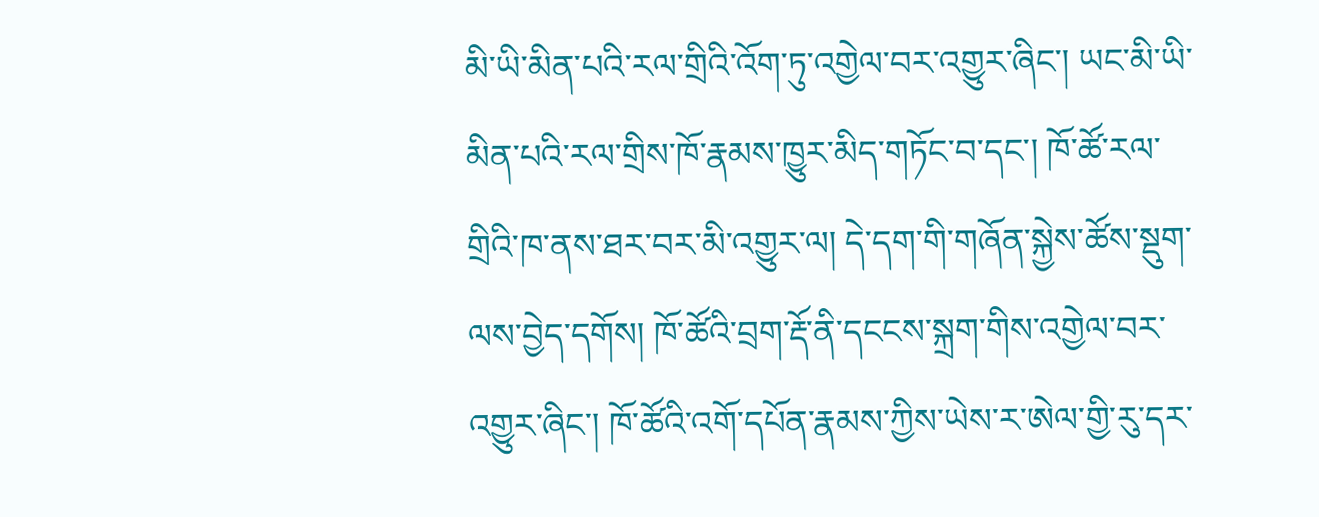མི་ཡི་མིན་པའི་རལ་གྲིའི་འོག་ཏུ་འགྱེལ་བར་འགྱུར་ཞིང་། ཡང་མི་ཡི་མིན་པའི་རལ་གྲིས་ཁོ་རྣམས་ཁྱུར་མིད་གཏོང་བ་དང་། ཁོ་ཚོ་རལ་གྲིའི་ཁ་ནས་ཐར་བར་མི་འགྱུར་ལ། དེ་དག་གི་གཞོན་སྐྱེས་ཚོས་སྡུག་ལས་བྱེད་དགོས། ཁོ་ཚོའི་བྲག་རྡོ་ནི་དངངས་སྐྲག་གིས་འགྱེལ་བར་འགྱུར་ཞིང་། ཁོ་ཚོའི་འགོ་དཔོན་རྣམས་ཀྱིས་ཡེས་ར་ཨེལ་གྱི་རུ་དར་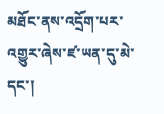མཐོང་ནས་འདྲོག་པར་འགྱུར་ཞེས་ཛ་ཡན་དུ་མེ་དང་།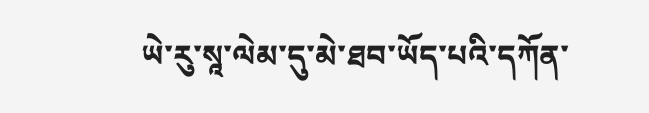ཡེ་རུ་སཱ་ལེམ་དུ་མེ་ཐབ་ཡོད་པའི་དཀོན་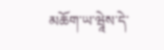མཆོག་ཡ་ཝཱེས་དེ་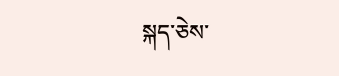སྐད་ཅེས་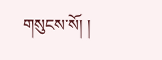གསུངས་སོ། །